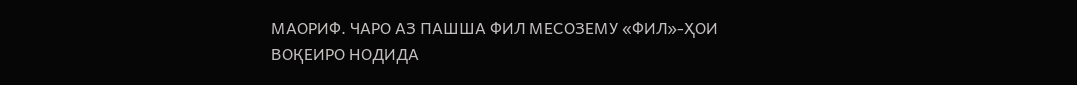МАОРИФ. ЧАРО АЗ ПАШША ФИЛ МЕСОЗЕМУ «ФИЛ»-ҲОИ ВОҚЕИРО НОДИДА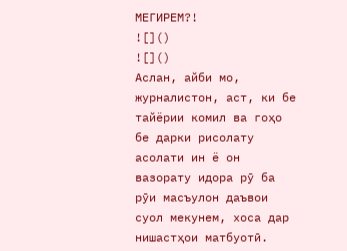МЕГИРЕМ?!
![]()
![]()
Аслан, айби мо, журналистон, аст, ки бе тайёрии комил ва гоҳо бе дарки рисолату асолати ин ё он вазорату идора рӯ ба рӯи масъулон даъвои суол мекунем, хоса дар нишастҳои матбуотӣ.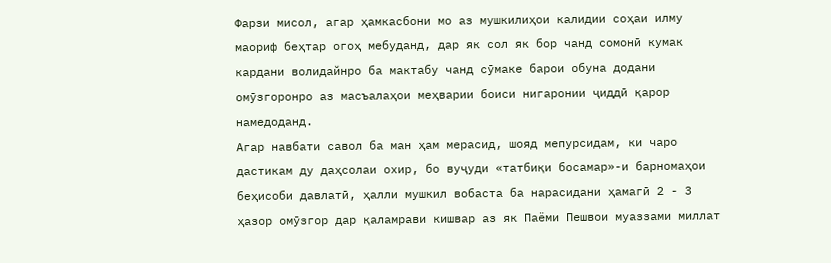Фарзи мисол, агар ҳамкасбони мо аз мушкилиҳои калидии соҳаи илму маориф беҳтар огоҳ мебуданд, дар як сол як бор чанд сомонӣ кумак кардани волидайнро ба мактабу чанд сӯмаке барои обуна додани омӯзгоронро аз масъалаҳои меҳварии боиси нигаронии ҷиддӣ қарор намедоданд.
Агар навбати савол ба ман ҳам мерасид, шояд мепурсидам, ки чаро дастикам ду даҳсолаи охир, бо вуҷуди «татбиқи босамар»-и барномаҳои беҳисоби давлатӣ, ҳалли мушкил вобаста ба нарасидани ҳамагӣ 2 - 3 ҳазор омӯзгор дар қаламрави кишвар аз як Паёми Пешвои муаззами миллат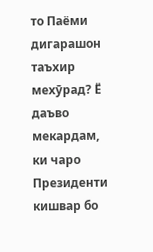то Паёми дигарашон таъхир мехӯрад? Ё даъво мекардам, ки чаро Президенти кишвар бо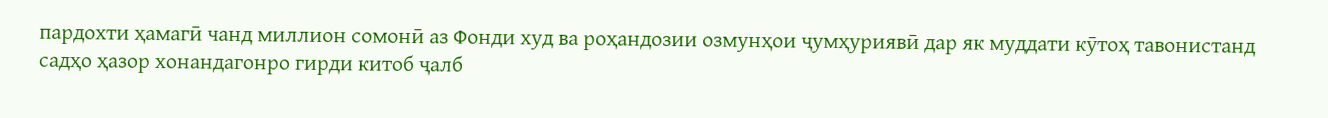пардохти ҳамагӣ чанд миллион сомонӣ аз Фонди худ ва роҳандозии озмунҳои ҷумҳуриявӣ дар як муддати кӯтоҳ тавонистанд садҳо ҳазор хонандагонро гирди китоб ҷалб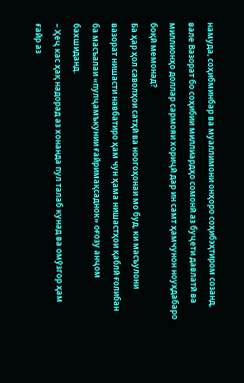намуда, соҳибминбар ва муаллимони онҳоро соҳибэҳтиром созанд, вале Вазорат бо соҳибии миллиардҳо сомонӣ аз буҷети давлатӣ ва миллионҳо доллар сармояи хориҷӣ дар ин самт ҳамчунон ноуҳдабаро боқӣ мемонад?
Ба ҳар ҳол саволҳои сатҳӣ ва ноогоҳонаи мо буд, ки масъулони вазорат нишасти навбатиро ҳам чун ҳама нишастҳои қаблӣ ғолибан ба масъалаи «пулҷамъкунии ғайримақсаднок» оғозу анҷом бахшиданд.
– Ҳеҷ кас ҳақ надорад аз хонанда пул талаб кунад ва омӯзгор ҳам ғайр аз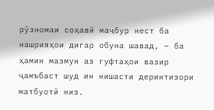рӯзномаи соҳавӣ маҷбур нест ба нашрияҳои дигар обуна шавад, – ба ҳамин мазмун аз гуфтаҳои вазир ҷамъбаст шуд ин нишасти деринтизори матбуотӣ низ.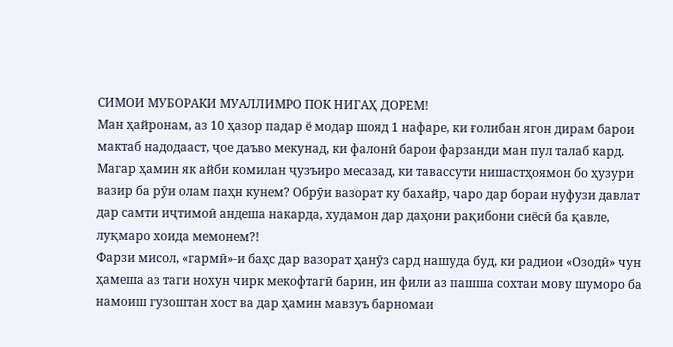СИМОИ МУБОРАКИ МУАЛЛИМРО ПОК НИГАҲ ДОРЕМ!
Ман ҳайронам, аз 10 ҳазор падар ё модар шояд 1 нафаре, ки ғолибан ягон дирам барои мактаб надодааст, ҷое даъво мекунад, ки фалонӣ барои фарзанди ман пул талаб кард. Магар ҳамин як айби комилан ҷузъиро месазад, ки тавассути нишастҳоямон бо ҳузури вазир ба рӯи олам паҳн кунем? Обрӯи вазорат ку бахайр, чаро дар бораи нуфузи давлат дар самти иҷтимоӣ андеша накарда, худамон дар даҳони рақибони сиёсӣ ба қавле, луқмаро хоида мемонем?!
Фарзи мисол, «гармӣ»-и баҳс дар вазорат ҳанӯз сард нашуда буд, ки радиои «Озодӣ» чун ҳамеша аз таги нохун чирк мекофтагӣ барин, ин фили аз пашша сохтаи мову шуморо ба намоиш гузоштан хост ва дар ҳамин мавзуъ барномаи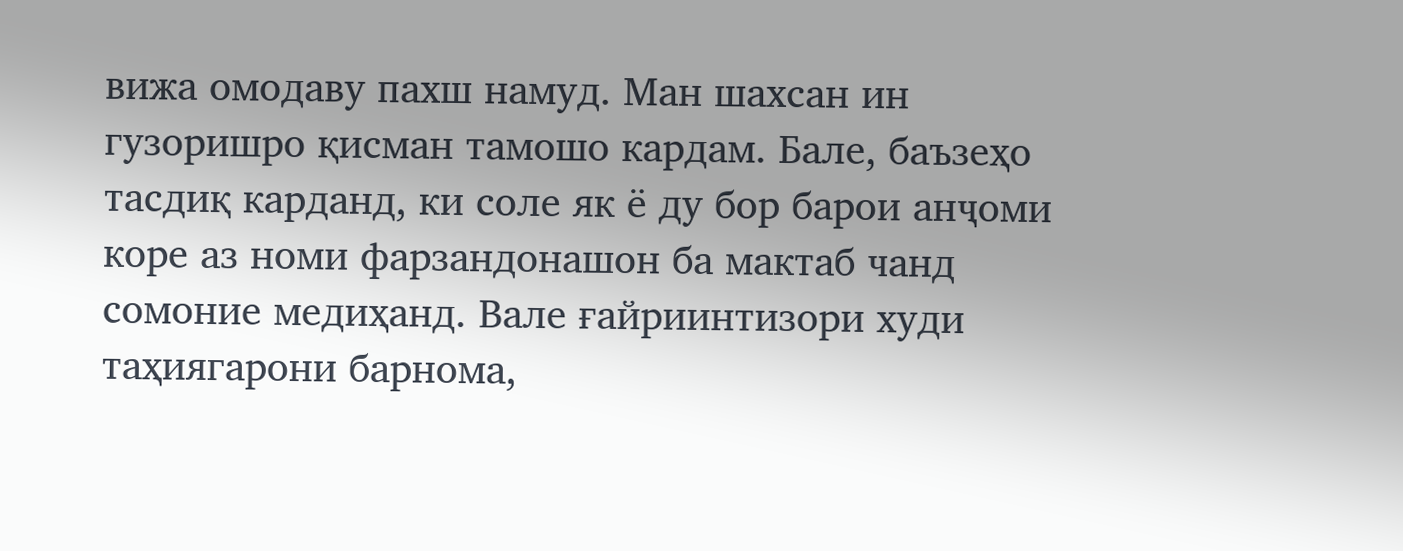вижа омодаву пахш намуд. Ман шахсан ин гузоришро қисман тамошо кардам. Бале, баъзеҳо тасдиқ карданд, ки соле як ё ду бор барои анҷоми коре аз номи фарзандонашон ба мактаб чанд сомоние медиҳанд. Вале ғайриинтизори худи таҳиягарони барнома,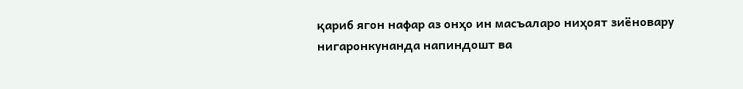қариб ягон нафар аз онҳо ин масъаларо ниҳоят зиёновару нигаронкунанда напиндошт ва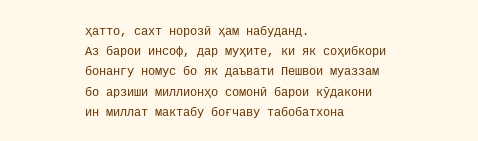ҳатто, сахт норозӣ ҳам набуданд.
Аз барои инсоф, дар муҳите, ки як соҳибкори бонангу номус бо як даъвати Пешвои муаззам бо арзиши миллионҳо сомонӣ барои кӯдакони ин миллат мактабу боғчаву табобатхона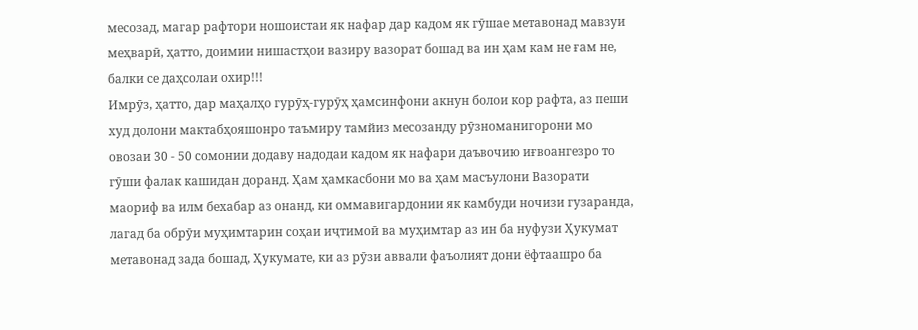месозад, магар рафтори ношоистаи як нафар дар кадом як гӯшае метавонад мавзуи меҳварӣ, ҳатто, доимии нишастҳои вазиру вазорат бошад ва ин ҳам кам не ғам не, балки се даҳсолаи охир!!!
Имрӯз, ҳатто, дар маҳалҳо гурӯҳ-гурӯҳ ҳамсинфони акнун болои кор рафта, аз пеши худ долони мактабҳояшонро таъмиру тамйиз месозанду рӯзноманигорони мо овозаи 30 - 50 сомонии додаву надодаи кадом як нафари даъвочию иғвоангезро то гӯши фалак кашидан доранд. Ҳам ҳамкасбони мо ва ҳам масъулони Вазорати маориф ва илм бехабар аз онанд, ки оммавигардонии як камбуди ночизи гузаранда, лагад ба обрӯи муҳимтарин соҳаи иҷтимоӣ ва муҳимтар аз ин ба нуфузи Ҳукумат метавонад зада бошад, Ҳукумате, ки аз рӯзи аввали фаъолият дони ёфтаашро ба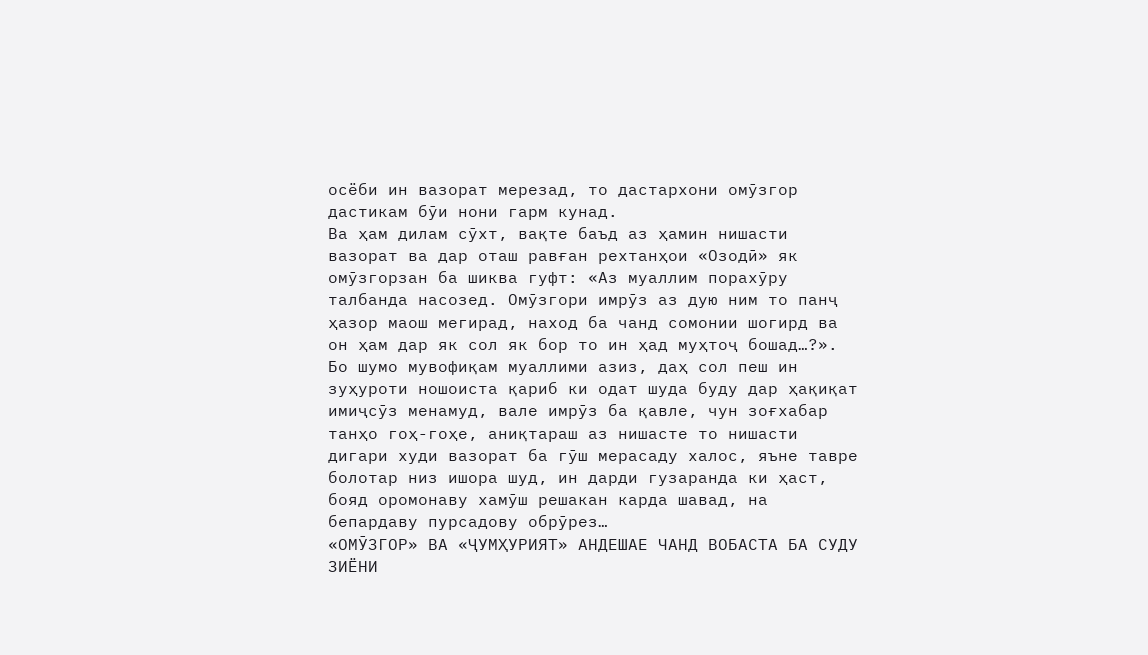осёби ин вазорат мерезад, то дастархони омӯзгор дастикам бӯи нони гарм кунад.
Ва ҳам дилам сӯхт, вақте баъд аз ҳамин нишасти вазорат ва дар оташ равған рехтанҳои «Озодӣ» як омӯзгорзан ба шиква гуфт: «Аз муаллим порахӯру талбанда насозед. Омӯзгори имрӯз аз дую ним то панҷ ҳазор маош мегирад, наход ба чанд сомонии шогирд ва он ҳам дар як сол як бор то ин ҳад муҳтоҷ бошад…?». Бо шумо мувофиқам муаллими азиз, даҳ сол пеш ин зуҳуроти ношоиста қариб ки одат шуда буду дар ҳақиқат имиҷсӯз менамуд, вале имрӯз ба қавле, чун зоғхабар танҳо гоҳ-гоҳе, аниқтараш аз нишасте то нишасти дигари худи вазорат ба гӯш мерасаду халос, яъне тавре болотар низ ишора шуд, ин дарди гузаранда ки ҳаст, бояд оромонаву хамӯш решакан карда шавад, на бепардаву пурсадову обрӯрез…
«ОМӮЗГОР» ВА «ҶУМҲУРИЯТ» АНДЕШАЕ ЧАНД ВОБАСТА БА СУДУ ЗИЁНИ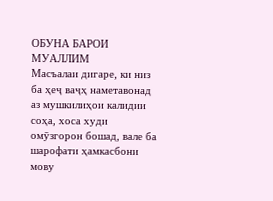ОБУНА БАРОИ МУАЛЛИМ
Масъалаи дигаре, ки низ ба ҳеҷ ваҷҳ наметавонад аз мушкилиҳои калидии соҳа, хоса худи омӯзгорон бошад, вале ба шарофати ҳамкасбони мову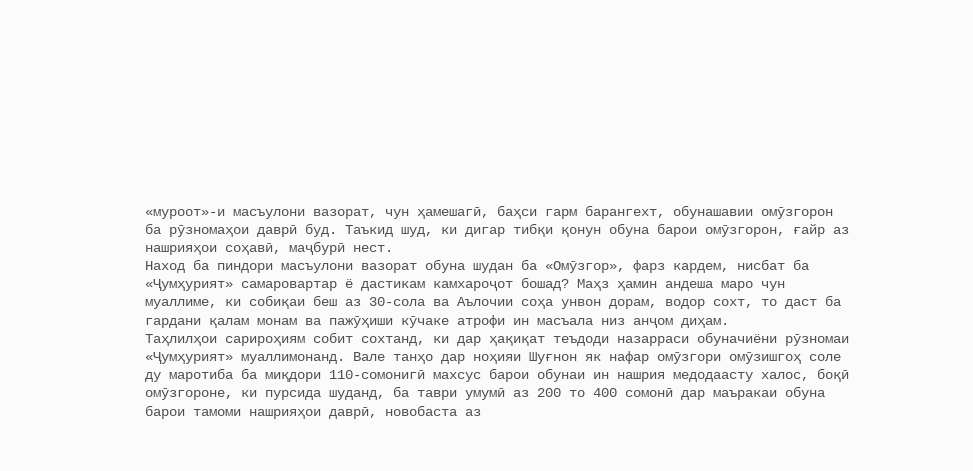«муроот»-и масъулони вазорат, чун ҳамешагӣ, баҳси гарм барангехт, обунашавии омӯзгорон ба рӯзномаҳои даврӣ буд. Таъкид шуд, ки дигар тибқи қонун обуна барои омӯзгорон, ғайр аз нашрияҳои соҳавӣ, маҷбурӣ нест.
Наход ба пиндори масъулони вазорат обуна шудан ба «Омӯзгор», фарз кардем, нисбат ба «Ҷумҳурият» самаровартар ё дастикам камхароҷот бошад? Маҳз ҳамин андеша маро чун муаллиме, ки собиқаи беш аз 30-сола ва Аълочии соҳа унвон дорам, водор сохт, то даст ба гардани қалам монам ва пажӯҳиши кӯчаке атрофи ин масъала низ анҷом диҳам.
Таҳлилҳои сарироҳиям собит сохтанд, ки дар ҳақиқат теъдоди назарраси обуначиёни рӯзномаи «Ҷумҳурият» муаллимонанд. Вале танҳо дар ноҳияи Шуғнон як нафар омӯзгори омӯзишгоҳ соле ду маротиба ба миқдори 110-сомонигӣ махсус барои обунаи ин нашрия медодаасту халос, боқӣ омӯзгороне, ки пурсида шуданд, ба таври умумӣ аз 200 то 400 сомонӣ дар маъракаи обуна барои тамоми нашрияҳои даврӣ, новобаста аз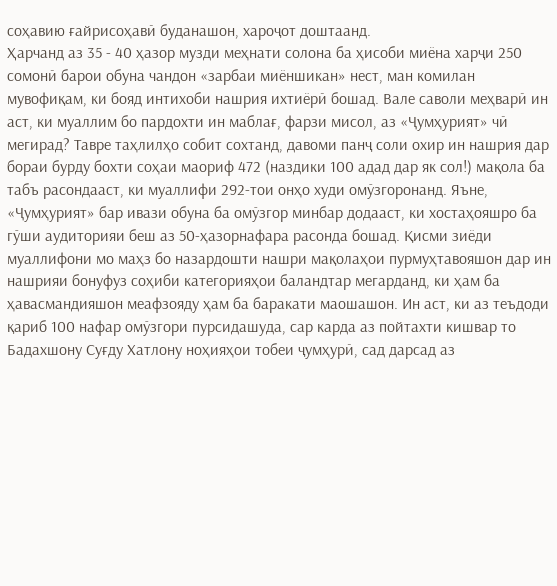соҳавию ғайрисоҳавӣ буданашон, хароҷот доштаанд.
Ҳарчанд аз 35 - 40 ҳазор музди меҳнати солона ба ҳисоби миёна харҷи 250 сомонӣ барои обуна чандон «зарбаи миёншикан» нест, ман комилан мувофиқам, ки бояд интихоби нашрия ихтиёрӣ бошад. Вале саволи меҳварӣ ин аст, ки муаллим бо пардохти ин маблағ, фарзи мисол, аз «Ҷумҳурият» чӣ мегирад? Тавре таҳлилҳо собит сохтанд, давоми панҷ соли охир ин нашрия дар бораи бурду бохти соҳаи маориф 472 (наздики 100 адад дар як сол!) мақола ба табъ расондааст, ки муаллифи 292-тои онҳо худи омӯзгоронанд. Яъне, «Ҷумҳурият» бар ивази обуна ба омӯзгор минбар додааст, ки хостаҳояшро ба гӯши аудиторияи беш аз 50-ҳазорнафара расонда бошад. Қисми зиёди муаллифони мо маҳз бо назардошти нашри мақолаҳои пурмуҳтавояшон дар ин нашрияи бонуфуз соҳиби категорияҳои баландтар мегарданд, ки ҳам ба ҳавасмандияшон меафзояду ҳам ба баракати маошашон. Ин аст, ки аз теъдоди қариб 100 нафар омӯзгори пурсидашуда, сар карда аз пойтахти кишвар то Бадахшону Суғду Хатлону ноҳияҳои тобеи ҷумҳурӣ, сад дарсад аз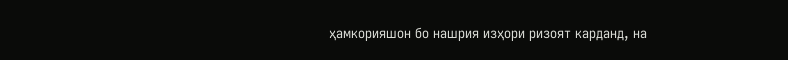ҳамкорияшон бо нашрия изҳори ризоят карданд, на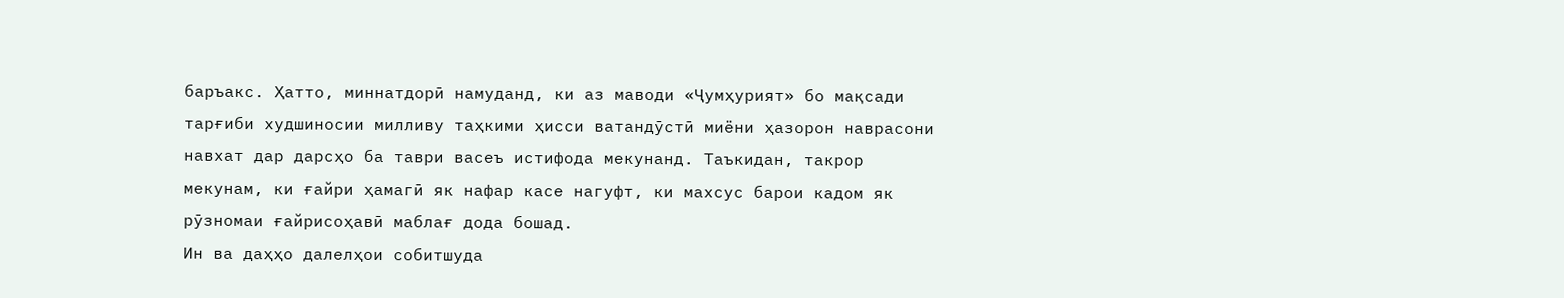баръакс. Ҳатто, миннатдорӣ намуданд, ки аз маводи «Ҷумҳурият» бо мақсади тарғиби худшиносии милливу таҳкими ҳисси ватандӯстӣ миёни ҳазорон наврасони навхат дар дарсҳо ба таври васеъ истифода мекунанд. Таъкидан, такрор мекунам, ки ғайри ҳамагӣ як нафар касе нагуфт, ки махсус барои кадом як рӯзномаи ғайрисоҳавӣ маблағ дода бошад.
Ин ва даҳҳо далелҳои собитшуда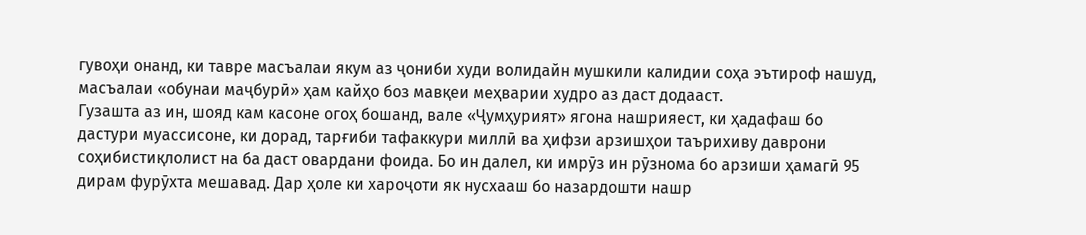гувоҳи онанд, ки тавре масъалаи якум аз ҷониби худи волидайн мушкили калидии соҳа эътироф нашуд, масъалаи «обунаи маҷбурӣ» ҳам кайҳо боз мавқеи меҳварии худро аз даст додааст.
Гузашта аз ин, шояд кам касоне огоҳ бошанд, вале «Ҷумҳурият» ягона нашрияест, ки ҳадафаш бо дастури муассисоне, ки дорад, тарғиби тафаккури миллӣ ва ҳифзи арзишҳои таърихиву даврони соҳибистиқлолист на ба даст овардани фоида. Бо ин далел, ки имрӯз ин рӯзнома бо арзиши ҳамагӣ 95 дирам фурӯхта мешавад. Дар ҳоле ки хароҷоти як нусхааш бо назардошти нашр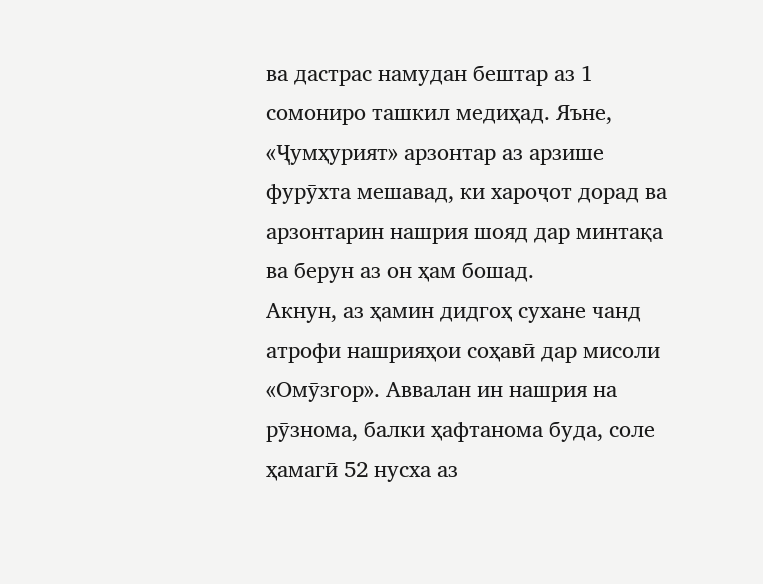ва дастрас намудан бештар аз 1 сомониро ташкил медиҳад. Яъне, «Ҷумҳурият» арзонтар аз арзише фурӯхта мешавад, ки хароҷот дорад ва арзонтарин нашрия шояд дар минтақа ва берун аз он ҳам бошад.
Акнун, аз ҳамин дидгоҳ сухане чанд атрофи нашрияҳои соҳавӣ дар мисоли «Омӯзгор». Аввалан ин нашрия на рӯзнома, балки ҳафтанома буда, соле ҳамагӣ 52 нусха аз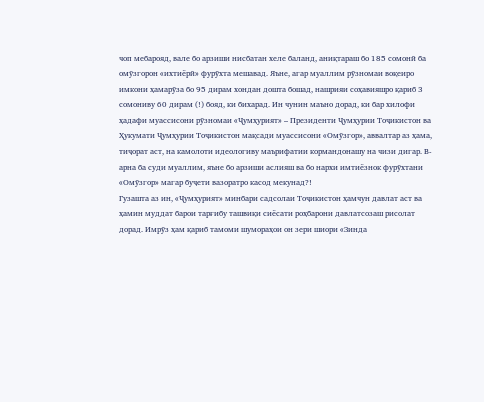чоп мебарояд, вале бо арзиши нисбатан хеле баланд, аниқтараш бо 185 сомонӣ ба омӯзгорон «ихтиёрӣ» фурӯхта мешавад. Яъне, агар муаллим рӯзномаи воқеиро имкони ҳамарӯза бо 95 дирам хондан дошта бошад, нашрияи соҳавияшро қариб 3 сомониву 60 дирам (!) бояд, ки бихарад. Ин чунин маъно дорад, ки бар хилофи ҳадафи муассисони рӯзномаи «Ҷумҳурият» – Президенти Ҷумҳурии Тоҷикистон ва Ҳукумати Ҷумҳурии Тоҷикистон мақсади муассисони «Омӯзгор», аввалтар аз ҳама, тиҷорат аст, на камолоти идеологиву маърифатии кормандонашу на чизи дигар. В-арна ба суди муаллим, яъне бо арзиши аслияш ва бо нархи имтиёзнок фурӯхтани «Омӯзгор» магар буҷети вазоратро касод мекунад?!
Гузашта аз ин, «Ҷумҳурият» минбари садсолаи Тоҷикистон ҳамчун давлат аст ва ҳамин муддат барои тарғибу ташвиқи сиёсати роҳбарони давлатсозаш рисолат дорад. Имрӯз ҳам қариб тамоми шумораҳои он зери шиори «Зинда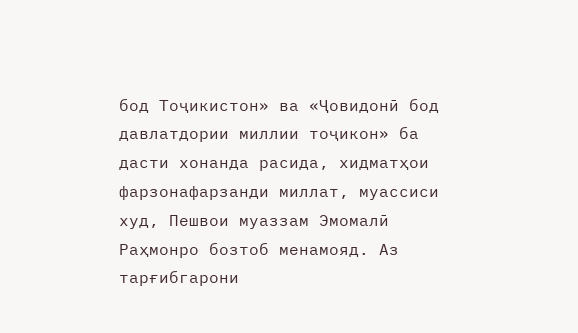бод Тоҷикистон» ва «Ҷовидонӣ бод давлатдории миллии тоҷикон» ба дасти хонанда расида, хидматҳои фарзонафарзанди миллат, муассиси худ, Пешвои муаззам Эмомалӣ Раҳмонро бозтоб менамояд. Аз тарғибгарони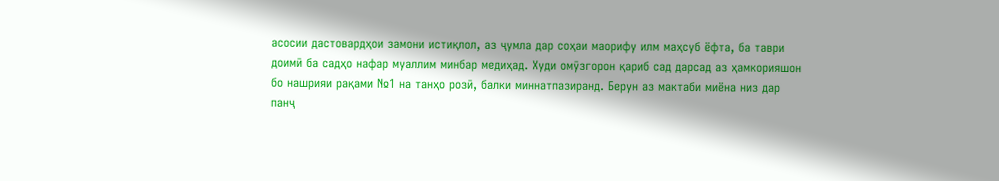асосии дастовардҳои замони истиқлол, аз ҷумла дар соҳаи маорифу илм маҳсуб ёфта, ба таври доимӣ ба садҳо нафар муаллим минбар медиҳад. Худи омӯзгорон қариб сад дарсад аз ҳамкорияшон бо нашрияи рақами №1 на танҳо розӣ, балки миннатпазиранд. Берун аз мактаби миёна низ дар панҷ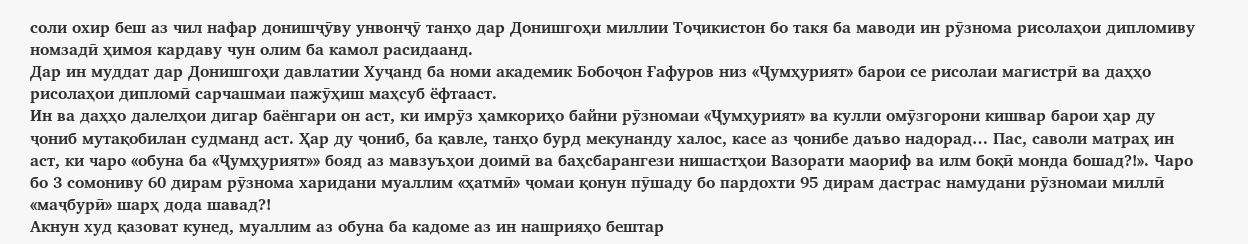соли охир беш аз чил нафар донишҷӯву унвонҷӯ танҳо дар Донишгоҳи миллии Тоҷикистон бо такя ба маводи ин рӯзнома рисолаҳои дипломиву номзадӣ ҳимоя кардаву чун олим ба камол расидаанд.
Дар ин муддат дар Донишгоҳи давлатии Хуҷанд ба номи академик Бобоҷон Ғафуров низ «Ҷумҳурият» барои се рисолаи магистрӣ ва даҳҳо рисолаҳои дипломӣ сарчашмаи пажӯҳиш маҳсуб ёфтааст.
Ин ва даҳҳо далелҳои дигар баёнгари он аст, ки имрӯз ҳамкориҳо байни рӯзномаи «Ҷумҳурият» ва кулли омӯзгорони кишвар барои ҳар ду ҷониб мутақобилан судманд аст. Ҳар ду ҷониб, ба қавле, танҳо бурд мекунанду халос, касе аз ҷонибе даъво надорад… Пас, саволи матраҳ ин аст, ки чаро «обуна ба «Ҷумҳурият»» бояд аз мавзуъҳои доимӣ ва баҳсбарангези нишастҳои Вазорати маориф ва илм боқӣ монда бошад?!». Чаро бо 3 сомониву 60 дирам рӯзнома харидани муаллим «ҳатмӣ» ҷомаи қонун пӯшаду бо пардохти 95 дирам дастрас намудани рӯзномаи миллӣ «маҷбурӣ» шарҳ дода шавад?!
Акнун худ қазоват кунед, муаллим аз обуна ба кадоме аз ин нашрияҳо бештар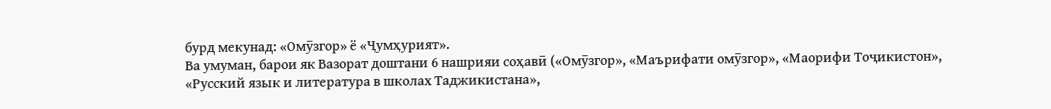бурд мекунад: «Омӯзгор» ё «Ҷумҳурият».
Ва умуман, барои як Вазорат доштани 6 нашрияи соҳавӣ («Омӯзгор», «Маърифати омӯзгор», «Маорифи Тоҷикистон», «Русский язык и литература в школах Таджикистана»,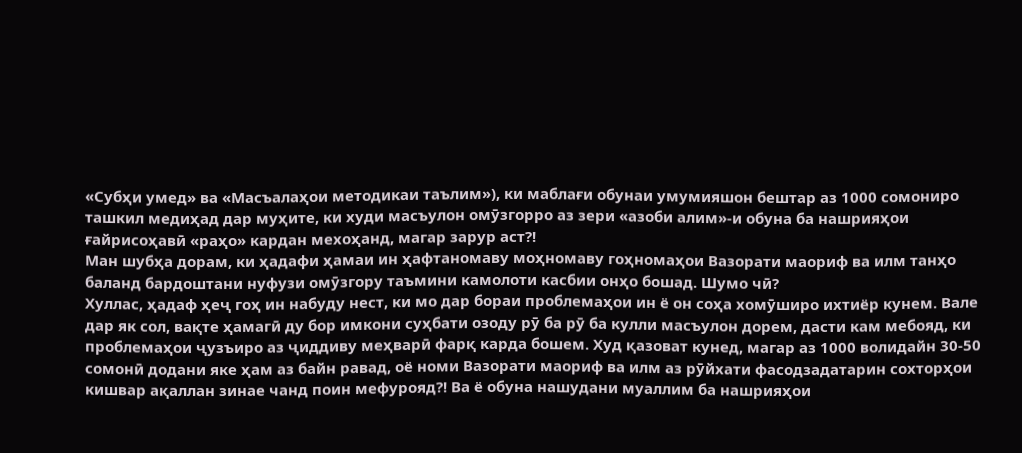«Субҳи умед» ва «Масъалаҳои методикаи таълим»), ки маблағи обунаи умумияшон бештар аз 1000 сомониро ташкил медиҳад дар муҳите, ки худи масъулон омӯзгорро аз зери «азоби алим»-и обуна ба нашрияҳои ғайрисоҳавӣ «раҳо» кардан мехоҳанд, магар зарур аст?!
Ман шубҳа дорам, ки ҳадафи ҳамаи ин ҳафтаномаву моҳномаву гоҳномаҳои Вазорати маориф ва илм танҳо баланд бардоштани нуфузи омӯзгору таъмини камолоти касбии онҳо бошад. Шумо чӣ?
Хуллас, ҳадаф ҳеҷ гоҳ ин набуду нест, ки мо дар бораи проблемаҳои ин ё он соҳа хомӯширо ихтиёр кунем. Вале дар як сол, вақте ҳамагӣ ду бор имкони суҳбати озоду рӯ ба рӯ ба кулли масъулон дорем, дасти кам мебояд, ки проблемаҳои ҷузъиро аз ҷиддиву меҳварӣ фарқ карда бошем. Худ қазоват кунед, магар аз 1000 волидайн 30-50 сомонӣ додани яке ҳам аз байн равад, оё номи Вазорати маориф ва илм аз рӯйхати фасодзадатарин сохторҳои кишвар ақаллан зинае чанд поин мефурояд?! Ва ё обуна нашудани муаллим ба нашрияҳои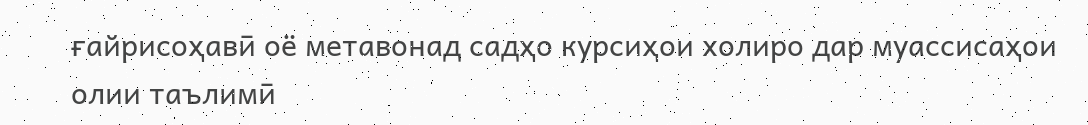ғайрисоҳавӣ оё метавонад садҳо курсиҳои холиро дар муассисаҳои олии таълимӣ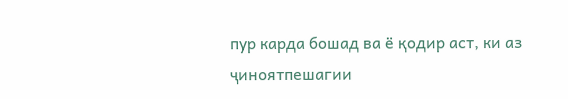пур карда бошад ва ё қодир аст, ки аз ҷиноятпешагии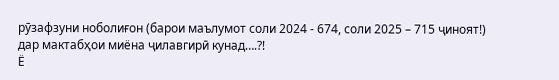рӯзафзуни ноболиғон (барои маълумот соли 2024 - 674, соли 2025 – 715 ҷиноят!) дар мактабҳои миёна ҷилавгирӣ кунад….?!
Ё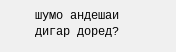шумо андешаи дигар доред?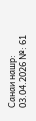Санаи нашр: 03.04.2026 №: 61